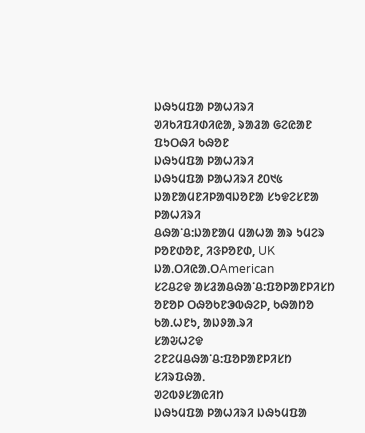ᱡᱷᱩᱢᱯᱟ ᱞᱟᱦᱤᱨᱤ
ᱣᱤᱠᱤᱯᱤᱰᱤᱭᱟ, ᱨᱟᱲᱟ ᱜᱮᱭᱟᱱ ᱯᱩᱛᱷᱤ ᱠᱷᱚᱱ
ᱡᱷᱩᱢᱯᱟ ᱞᱟᱦᱤᱨᱤ
ᱡᱷᱩᱢᱯᱟ ᱞᱟᱦᱤᱨᱤ ᱒᱐᱑᱕
ᱡᱟᱱᱟᱢᱱᱤᱞᱟᱧᱡᱚᱱᱟ ᱥᱩᱫᱮᱥᱱᱟ ᱞᱟᱦᱤᱨᱤ
ᱪᱷᱟᱸᱪ:ᱡᱟᱱᱟᱢ ᱢᱟᱦᱟ ᱟᱨ ᱩᱢᱮᱨ
ᱞᱚᱱᱰᱚᱱ, ᱤᱝᱞᱚᱱᱰ, UK
ᱡᱟᱹᱛᱤᱭᱟᱹᱛAmerican
ᱥᱮᱪᱮᱫ ᱟᱥᱲᱟᱪᱷᱟᱸᱪ:ᱯᱚᱞᱟᱱᱞᱤᱥᱴ
ᱚᱱᱚᱞ ᱛᱷᱚᱠᱱᱳᱵᱷᱮᱞ, ᱠᱷᱟᱴᱚ ᱠᱟ.ᱦᱱᱩ, ᱟᱡᱽᱟ.ᱨᱤ
ᱥᱟᱶᱦᱮᱫ ᱮᱱᱮᱢᱪᱷᱟᱸᱪ:ᱯᱚᱞᱟᱱᱞᱤᱥᱴ
ᱥᱤᱨᱯᱷᱟᱹ
ᱣᱮᱵᱽᱥᱟᱭᱤᱴ
ᱡᱷᱩᱢᱯᱟ ᱞᱟᱦᱤᱨᱤ ᱡᱷᱩᱢᱯᱟ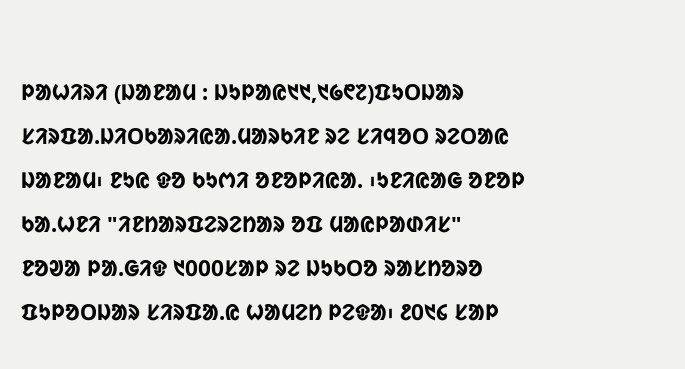ᱞᱟᱦᱤᱨᱤ (ᱡᱟᱱᱟᱢ : ᱡᱩᱞᱟᱭ᱑᱑,᱑᱙᱖᱗)ᱯᱩᱛᱡᱟᱨ ᱥᱤᱨᱯᱟ.ᱡᱤᱛᱠᱟᱨᱤᱭᱟ.ᱢᱟᱨᱠᱤᱱ ᱨᱮ ᱥᱤᱧᱚᱛ ᱨᱮᱛᱟᱭ ᱡᱟᱱᱟᱢ᱾ ᱱᱩᱭ ᱫᱚ ᱠᱩᱬᱤ ᱚᱱᱚᱞᱤᱭᱟ. ᱾ᱩᱱᱤᱭᱟᱜ ᱚᱱᱚᱞ ᱠᱟ.ᱦᱱᱤ "ᱤᱱᱴᱟᱨᱯᱮᱨᱮᱴᱟᱨ ᱚᱯ ᱢᱟᱭᱞᱟᱰᱤᱥ" ᱱᱚᱣᱟ ᱞᱟ.ᱜᱤᱫ ᱑᱐᱐᱐ᱥᱟᱞ ᱨᱮ ᱡᱩᱠᱛᱚ ᱨᱟᱥᱴᱚᱨᱚ ᱯᱩᱞᱚᱛᱡᱟᱨ ᱥᱤᱨᱯᱟ.ᱭ ᱦᱟᱢᱮᱴ ᱞᱮᱫᱟ᱾ ᱒᱐᱑᱔ ᱥᱟᱞ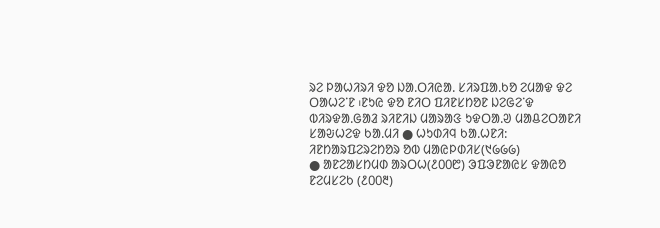ᱨᱮ ᱞᱟᱦᱤᱨᱤ ᱫᱚ ᱡᱟ.ᱛᱤᱭᱟ. ᱥᱤᱨᱯᱟ.ᱠᱚ ᱮᱢᱟᱫ ᱫᱮ ᱛᱟᱦᱮᱸᱱ ᱾ᱱᱩᱭ ᱫᱚ ᱱᱤᱛ ᱯᱤᱱᱥᱴᱚᱱ ᱡᱮᱜᱮᱸᱫ ᱵᱤᱨᱫᱟ.ᱜᱟᱲ ᱨᱤᱱᱤᱡ ᱢᱟᱨᱟᱝ ᱩᱫᱛᱟ.ᱣ ᱢᱟᱪᱮᱛᱟᱱᱤ ᱥᱟᱶᱦᱮᱫ ᱠᱟ.ᱢᱤ ● ᱦᱩᱰᱤᱧ ᱠᱟ.ᱦᱱᱤ: ᱤᱱᱴᱟᱨᱯᱮᱨᱮᱴᱚᱨ ᱚᱵ ᱢᱟᱭᱞᱰᱤᱥ(᱑᱙᱙᱙)
● ᱟᱱᱮᱟᱥᱴᱢᱰ ᱟᱨᱛᱦ(᱒᱐᱐᱘) ᱳᱯᱳᱱᱟᱭᱥ ᱫᱟᱭᱚ ᱱᱮᱢᱥᱮᱠ (᱒᱐᱐᱓)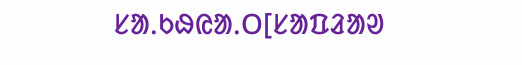ᱥᱟᱹᱠᱷᱭᱟᱹᱛ[ᱥᱟᱯᱲᱟᱣ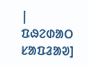| ᱯᱷᱮᱰᱟᱛ ᱥᱟᱯᱲᱟᱣ]